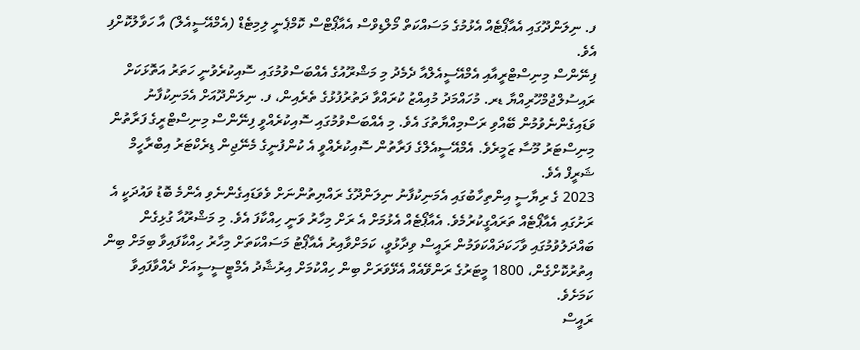ފ. ނިލަންދޫގައި އެއާޕޯޓެއް އެޅުމުގެ މަސައްކަތް މޯލްޑިވްސް އެއާޕޯޓްސް ކޮމްޕެނީ ލިމިޓެޑް (އެމްއޭސީއެލް) އާ ހަވާލުކޮށްފި އެވެ.
ފިނޭންސް މިނިސްޓްރީއާއި އެމްއޭސީއެލްއާ ދެމެދު މި މަޝްރޫއުގެ އެއްބަސްވުމުގައި ސޮއިކުރެވުނީ ހަތަރު އަތޮޅަކަށް ރައިސުލްޖުމްހޫރިއްޔާ ޑރ. މުހައްމަދު މުއިއްޒު ކުރައްވާ ދަތުރުފުޅުގެ ތެރެއިން، ފ. ނިލަންދޫއަށް އެމަނިކުފާނު ވަޑައިގެންނެވުމުން ބޭއްވި ރަސްމިއްޔާތުގަ އެވެ. މި އެއްބަސްވުމުގައި ސޮއިކުރެއްވީ ފިނޭންސް މިނިސްޓްރީގެ ފަރާތުން މިނިސްޓަރު މޫސާ ޒަމީރެވެ. އެމްއޭސީއެލްގެ ފަރާތުން ސޮއިކުރެއްވީ އެ ކުންފުނީގެ މެނޭޖިން ޑިރެކްޓަރު އިބްރާހީމް ޝަރީފް އެވެ.
2023 ގެ ރިޔާސީ އިންތިހާބުގައި އެމަނިކުފާނު ނިލަންދޫގެ ރައްޔިތުންނަށް ވެވަޑައިގެންނެވި އެންމެ ބޮޑު ވައުދަކީ އެ ރަށުގައި އެއާޕޯޓެއް ތަރައްގީކުރުމެވެ. އެއާޕޯޓެއް އެޅުމަށް އެ ރަށް މިހާރު ވަނީ ހިއްކާފަ އެވެ. މި މަޝްރޫއާ ގުޅިގެން ބައްދަލުވުމުގައި ވާހަކަދައްކަވަމުން ރައީސް ވިދާޅުވީ، ކަމަށްވާއިރު އެއާޕޯޓު މަސައްކަތަށް މިހާރު ހިއްކާފައިވާ ބިމަށް ބިން އިތުރުކޮށްގެން، 1800 މީޓަރުގެ ރަންވޭއެއް އެޅޭވަރަށް ބިން ހިއްކުމަށް އިރުޝާދު އެމްޓީސީސީއަށް ދެއްވާފައިވާ ކަމަށެވެ.
ރައީސް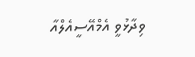ވިދާޅުވީ އެމްއޭސީއެލްއާ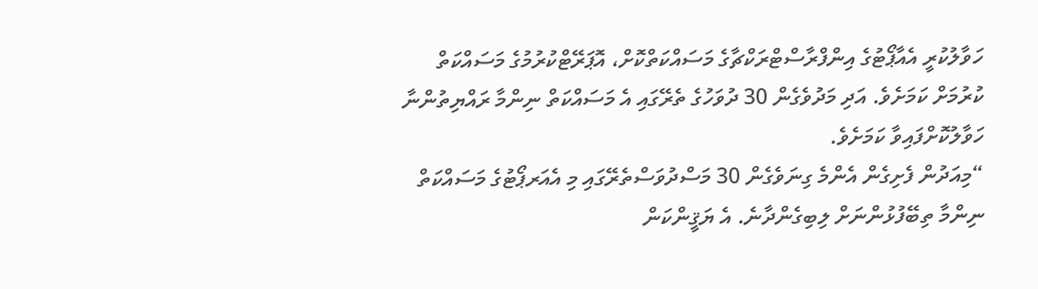ހަވާލުކުރީ އެއާޕޯޓުގެ އިންފްރާސްޓްރަކްޗާގެ މަސައްކަތްކޮށް، އޮޕަރޭޓްކުރުމުގެ މަސައްކަތް ކުރުމަށް ކަމަށެވެ. އަދި މަދުވެގެން 30 ދުވަހުގެ ތެރޭގައި އެ މަސައްކަތް ނިންމާ ރައްޔިތުންނާ ހަވާލުކޮށްފައިވާ ކަމަށެވެ.
“މިއަދުން ފެށިގެން އެންމެ ގިނަވެގެން 30 މަސްދުވަސްތެރޭގައި މި އެއަރޕޯޓުގެ މަސައްކަތް ނިންމާ ތިބޭފުޅުންނަށް ލިބިގެންދާނެ. އެ ޔަޤީންކަން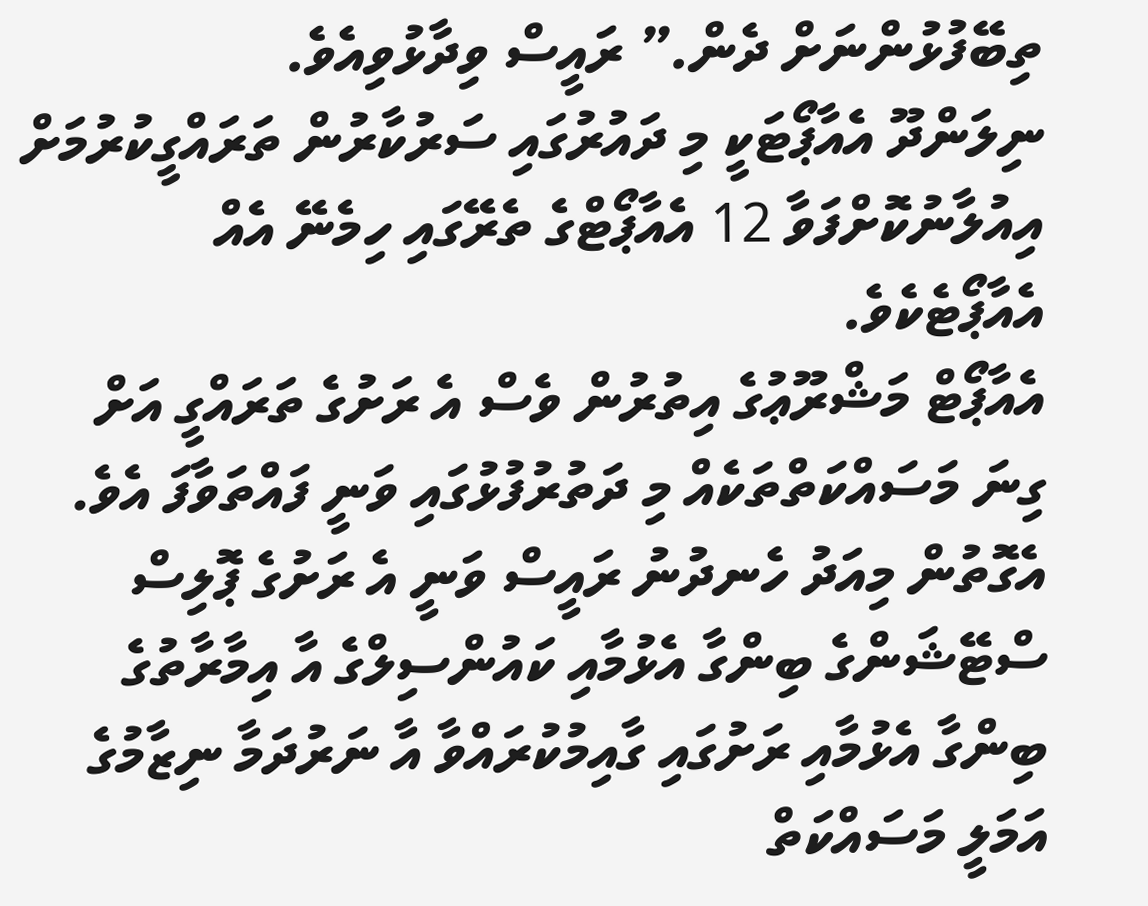ތިބޭފުޅުންނަށް ދެން.” ރައީސް ވިދާޅުވިއެވެ.
ނިލަންދޫ އެއާޕޯޓަކީ މި ދައުރުގައި ސަރުކާރުން ތަރައްގީކުރުމަށް އިއުލާނުކޮށްފަވާ 12 އެއާޕޯޓްގެ ތެރޭގައި ހިމެނޭ އެއް އެއާޕޯޓެކެވެ.
އެއާޕޯޓް މަޝްރޫޢުގެ އިތުރުން ވެސް އެ ރަށުގެ ތަރައްގީ އަށް ގިނަ މަސައްކަތްތަކެއް މި ދަތުރުފުޅުގައި ވަނީ ފައްތަވާފަ އެވެ. އެގޮތުން މިއަދު ހެނދުނު ރައީސް ވަނީ އެ ރަށުގެ ޕޮލިސް ސްޓޭޝަންގެ ބިންގާ އެޅުމާއި ކައުންސިލްގެ އާ އިމާރާތުގެ ބިންގާ އެޅުމާއި ރަށުގައި ގާއިމުކުރައްވާ އާ ނަރުދަމާ ނިޒާމުގެ އަމަލީ މަސައްކަތް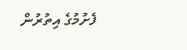ފެށުމުގެ އިތުރުން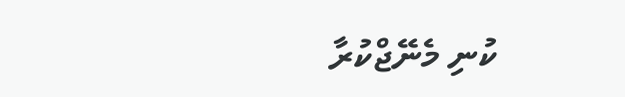ކުނި މެނޭޖްކުރާ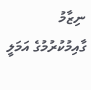ނިޒާމު ގާއިމުކުރުމުގެ އަމަލީ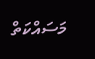މަސައްކަތް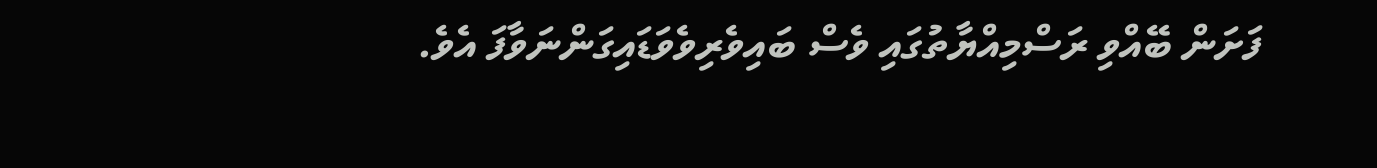ފަށަން ބޭއްވި ރަސްމިއްޔާތުގައި ވެސް ބައިވެރިވެވަޑައިގަންނަވާފަ އެވެ.